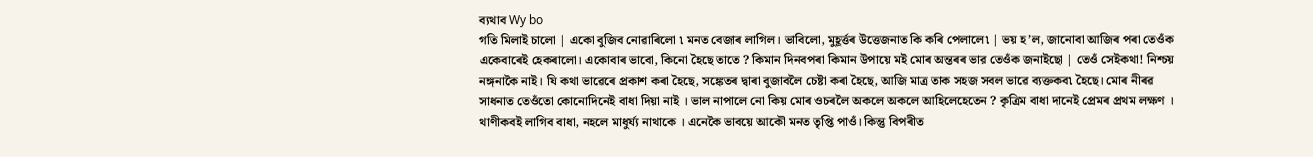ব্যথাব Wy bo
গতি মিলাই চালো | একো বুজিব নোৱাৰিলো ৷ মনত বেজাৰ লাগিল। ভাবিলো, মুহূৰ্ত্তৰ উত্তেজনাত কি কৰি পেলালে৷ | ভয় হ’ল, জানোবা আজিৰ পৰা তেওঁক একেবাৰেই হেকৰালো। একোবাৰ ভাবো, কিনো হৈছে তাতে ? কিমান দিনবপৰা কিমান উপায়ে মই মোৰ অন্তৰৰ ভার তেওঁক জনাইছো | তেওঁ সেইকথা! নিশ্চয় নঙ্গনাকৈ নাই। যি কথা ভাৱেৰে প্রকাশ কৰা হৈছে, সঙ্কেতৰ দ্বাৰা বুজাবলৈ চেষ্টা কৰা হৈছে, আজি মাত্র তাক সহজ সবল ভাৱে ব্যক্তকব৷ হৈছে। মোৰ নীৰৱ সাধনাত তেওঁতো কোনোদিনেই বাধা দিয়া নাই । ভাল নাপালে নো কিয় মোৰ ওচৰলৈ অকলে অকলে আহিলেহেতেন ? কৃত্রিম বাধা দানেই প্ৰেমৰ প্রথম লক্ষণ । থাণীকবই লাগিব বাধা, নহলে মাধুৰ্য্য নাথাকে । এনেকৈ ভাবয়ে আকৌ মনত তৃপ্তি পাওঁ। কিন্তু বিপৰীত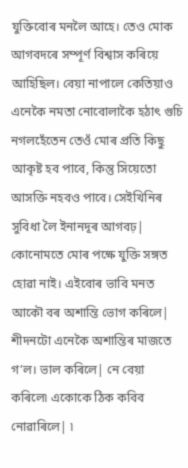যুক্তিবোৰ মনলৈ আহে। তেও মোক আগবদৰে সম্পূর্ণ বিশ্বাস কৰিয়ে আহিছিল। বেয়া নাপালে কেতিয়াও এনেকৈ নমতা নোবোলাকৈ হঠাৎ গুচি নগলহেঁতেন তেওঁ মোৰ প্রতি কিছু আকৃষ্ট হব পাবে, কিন্তু সিয়েতো আসক্তি নহবও পাবে। সেইখিনিৰ সুবিধা লৈ ইনানদূৰ আগবঢ়| কোনোমতে মোৰ পক্ষে যুক্তি সঙ্গত হোৱা নাই। এইবোৰ ভাবি মনত আকৌ বৰ অশান্তি ভোগ কৰিলে| শীদনটো এনেকৈ অশান্তিৰ মাজতে গ’ল। ভাল কৰিলে| নে বেয়া কৰিলে৷ একোকে ঠিক কবিব নোৱাৰিলে| ৷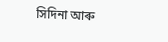সিদিনা আৰু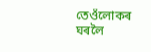তেওঁলোকৰ ঘৰলৈ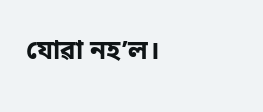যোৱা নহ’ল।